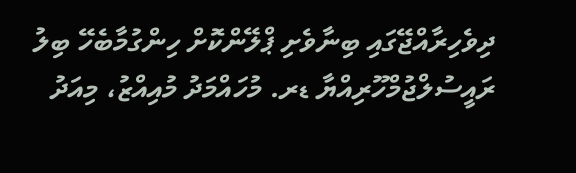ދިވެހިރާއްޖޭގައި ބިނާވެށި ޕްލޭންކޮށް ހިންގުމާބެހޭ ބިލު ރައީސުލްޖުމްހޫރިއްޔާ ޑރ. މުހައްމަދު މުއިއްޒު، މިއަދު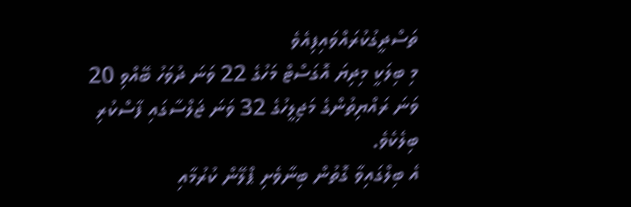ތަސްދީގުކުރައްވައިފިއެވެ
މި ބިލަކީ މިދިޔަ އޮގަސްޓް މަހުގެ 22 ވަނަ ދުވަހު ބޭއްވި 20 ވަނަ ރައްޔިތުންގެ މަޖިލީހުގެ 32 ވަނަ ޖަލްސާގައި ފާސްކުރި ބިލެކެވެ.
އެ ބިލްގައިވާ ގޮތުން ބިނާވެށި ޕްލޭން ކުރުމާއި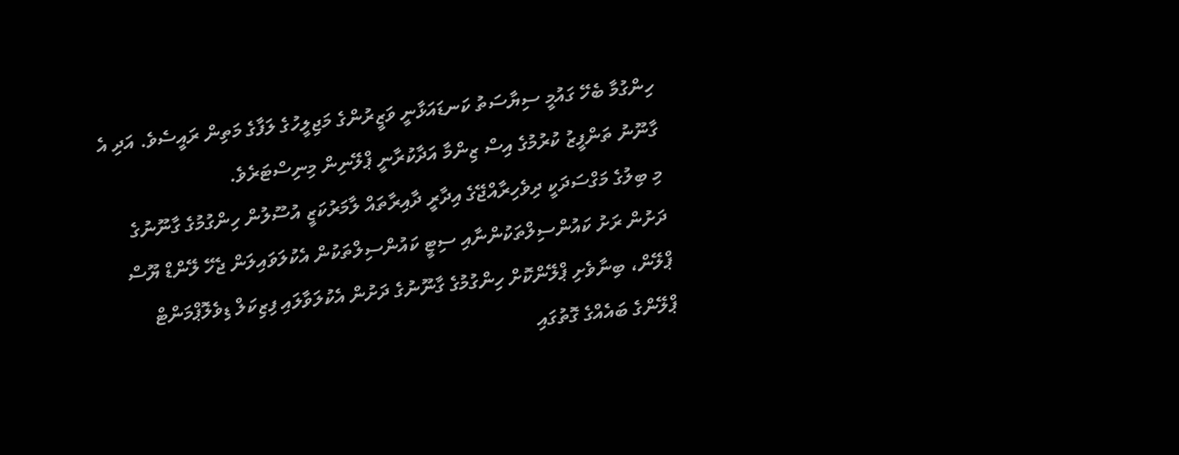ހިންގުމާ ބެހޭ ގައުމީ ސިޔާސަތު ކަނޑައަޅާނީ ވަޒީރުންގެ މަޖިލީހުގެ ލަފާގެ މަތިން ރައީސެވެ. އަދި އެ ގާނޫނު ތަންފީޒު ކުރުމުގެ އިސް ޒިންމާ އަދާކުރާނީ ޕްލޭނިން މިނިސްޓަރެވެ.
މި ބިލުގެ މަގްސަދަކީ ދިވެހިރާއްޖޭގެ އިދާރީ ދާއިރާތައް ލާމަރުކަޒީ އުސޫލުން ހިންގުމުގެ ގާނޫނުގެ ދަށުން ރަށު ކައުންސިލްތަކުންނާއި ސިޓީ ކައުންސިލްތަކުން އެކުލަވައިލަން ޖެހޭ ލޭންޑް ޔޫސް ޕްލޭން، ބިނާވެށި ޕްލޭންކޮށް ހިންގުމުގެ ގާނޫނުގެ ދަށުން އެކުލަވާލައި ފިޒިކަލް ޑިވެލޮޕްމަންޓް ޕްލޭންގެ ބައެއްގެ ގޮތުގައި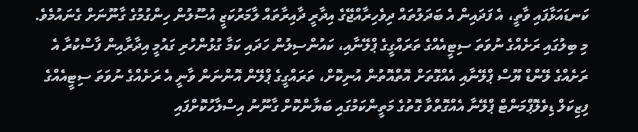ކަނޑައަޅާފައި ވާތީ، އެ ފަދައިން އެ ބަދަލުތައް ދިވެހިރާއްޖޭގެ އިދާރީ ދާއިރާތައް ލާމަރުކަޒީ އުސޫލުން ހިންގުމުގެ ގާނޫނަށް ގެނައުމެވެ.
މި ބިލުގައި ރަށެއްގެ ނުވަތަ ސިޓީއެއްގެ ތަރައްގީގެ ޕްލޭނާއި، ކައުންސިލުން ހަދައި ކަމާ ގުޅުންހުރި ގައުމީ އިދާރާއިން ފާސްކުރާ އެ ރަށެއްގެ ލޭންޑް ޔޫސް ޕްލޭނާއި އެއްގޮތަށް އޮތްއޮތުން އުނިކޮށް، ތަރައްގީގެ ޕްލޭން އޮންނަން ވާނީ އެ ރަށެއްގެ ނުވަތަ ސިޓީއެއްގެ ފިޒިކަލް ޑިވެލޮޕްމަންޓް ޕްލޭނާ އެއްގޮތްވާ ގޮތުގެ މަތީންކަމުގައި ބަޔާންކޮށް ގާނޫނު އިސްލާހުކޮށްފައި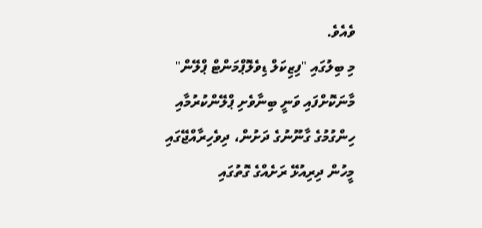ވެއެވެ.
މި ބިލުގައި "ފިޒިކަލް ޑިވެލޮޕްމަންޓް ޕްލޭން" މާނަކޮށްފައި ވަނީ ބިނާވެށި ޕްލޭންކުރުމާއި ހިންގުމުގެ ގާނޫނުގެ ދަށުން، ދިވެހިރާއްޖޭގައި މީހުން ދިރިއުޅޭ ރަށެއްގެ ގޮތުގައި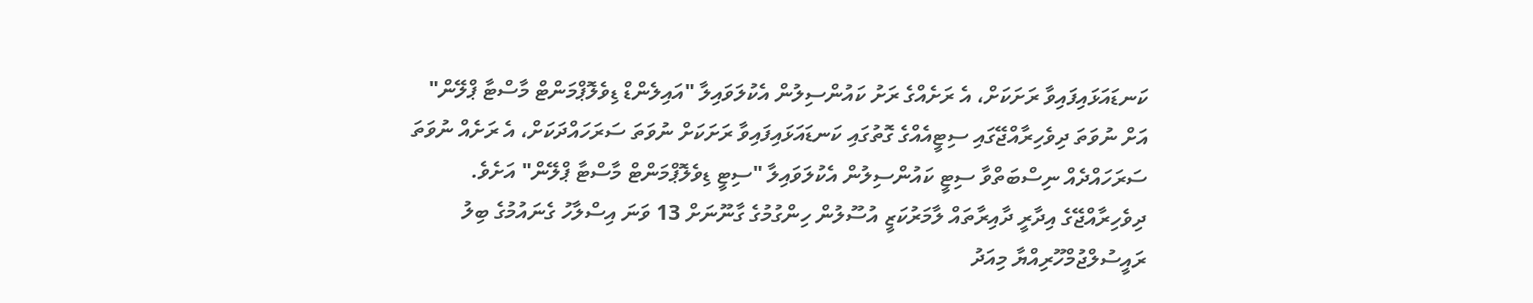ކަނޑައަޅައިފައިވާ ރަށަކަށް، އެ ރަށެއްގެ ރަށު ކައުންސިލުން އެކުލަވައިލާ "އައިލެންޑް ޑިވެލޮޕްމަންޓް މާސްޓާ ޕްލޭން" އަށް ނުވަތަ ދިވެހިރާއްޖޭގައި ސިޓީއެއްގެ ގޮތުގައި ކަނޑައަޅައިފައިވާ ރަށަކަށް ނުވަތަ ސަރަހައްދަކަށް، އެ ރަށެއް ނުވަތަ ސަރަހައްދެއް ނިސްބަތްވާ ސިޓީ ކައުންސިލުން އެކުލަވައިލާ "ސިޓީ ޑިވެލޮޕްމަންޓް މާސްޓާ ޕްލޭން" އަށެވެ.
ދިވެހިރާއްޖޭގެ އިދާރީ ދާއިރާތައް ލާމަރުކަޒީ އުސޫލުން ހިންގުމުގެ ގާނޫނަށް 13 ވަނަ އިސްލާހު ގެނައުމުގެ ބިލު ރައީސުލްޖުމްހޫރިއްޔާ މިއަދު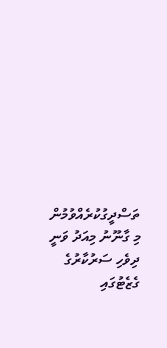ތަސްދީގުކުރެއްވުމުން މި ގާނޫނު މިއަދު ވަނީ ދިވެހި ސަރުކާރުގެ ގެޒެޓުގައި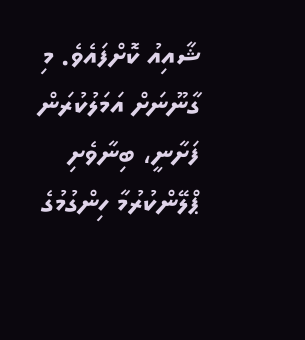ޝާއިއު ކޮށްފައެވެ. މި ގާނޫނަށް އަމަލުކުރަން ފަށާނީ، ބިނާވެށި ޕްލޭންކުރުމާ ހިންގުމުގެ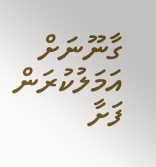ގާނޫނަށް އަމަލުކުރަން ފަށާ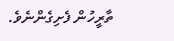ތާރީހުން ފެށިގެންނެވެ.